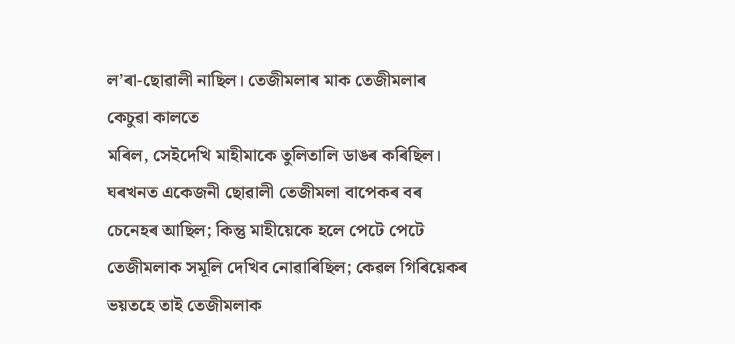ল’ৰা-ছোৱালী নাছিল। তেজীমলাৰ মাক তেজীমলাৰ কেচুৱা কালতে
মৰিল, সেইদেখি মাহীমাকে তুলিতালি ডাঙৰ কৰিছিল। ঘৰখনত একেজনী ছোৱালী তেজীমলা বাপেকৰ বৰ চেনেহৰ আছিল; কিন্তু মাহীয়েকে হলে পেটে পেটে তেজীমলাক সমূলি দেখিব নোৱাৰিছিল; কেৱল গিৰিয়েকৰ ভয়তহে তাই তেজীমলাক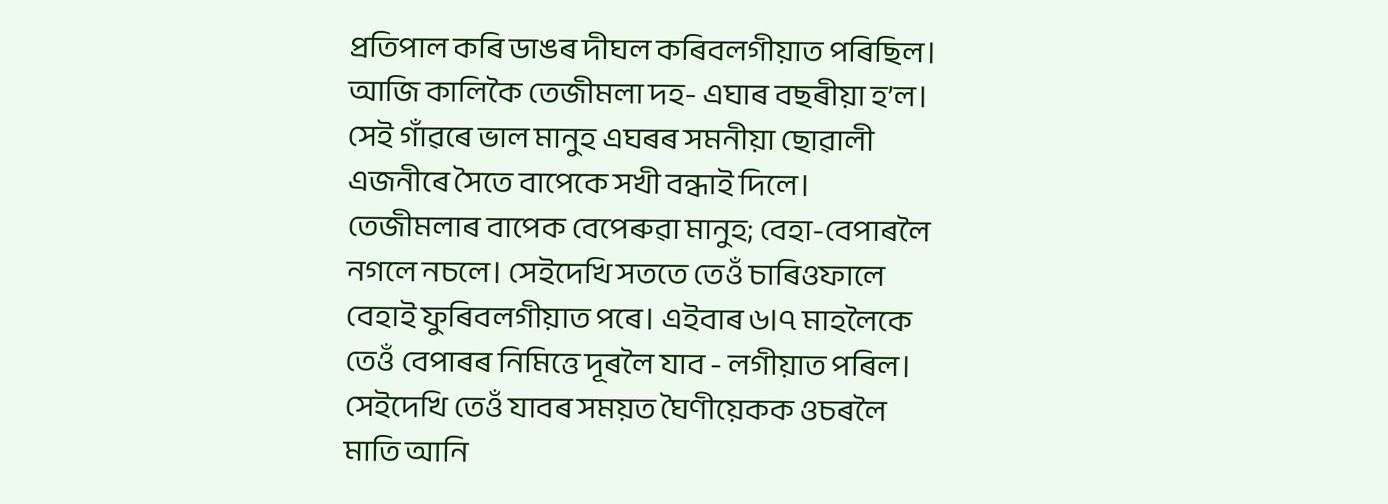প্ৰতিপাল কৰি ডাঙৰ দীঘল কৰিবলগীয়াত পৰিছিল।
আজি কালিকৈ তেজীমলা দহ- এঘাৰ বছৰীয়া হ’ল। সেই গাঁৱৰে ভাল মানুহ এঘৰৰ সমনীয়া ছোৱালী এজনীৰে সৈতে বাপেকে সখী বন্ধাই দিলে।
তেজীমলাৰ বাপেক বেপেৰুৱা মানুহ; বেহা-বেপাৰলৈ নগলে নচলে। সেইদেখি সততে তেওঁ চাৰিওফালে বেহাই ফুৰিবলগীয়াত পৰে। এইবাৰ ৬।৭ মাহলৈকে তেওঁ বেপাৰৰ নিমিত্তে দূৰলৈ যাব - লগীয়াত পৰিল। সেইদেখি তেওঁ যাবৰ সময়ত ঘৈণীয়েকক ওচৰলৈ মাতি আনি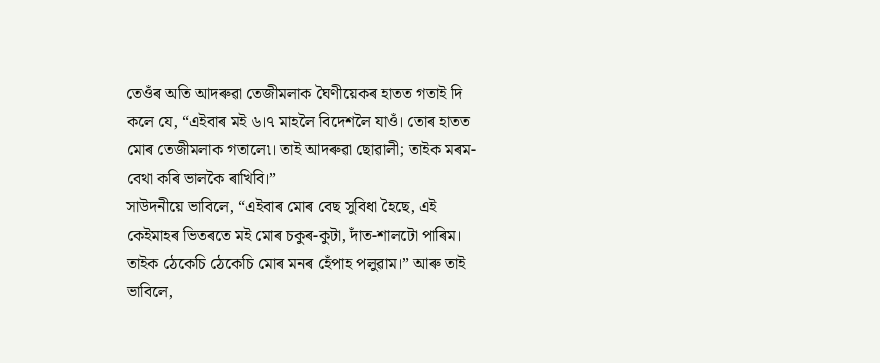তেওঁৰ অতি আদৰুৱা তেজীমলাক ঘৈণীয়েকৰ হাতত গতাই দি কলে যে, “এইবাৰ মই ৬।৭ মাহলৈ বিদেশলৈ যাওঁ। তোৰ হাতত মোৰ তেজীমলাক গতালে৷। তাই আদৰুৱা ছোৱালী; তাইক মৰম-বেথা কৰি ভালকৈ ৰাখিবি।”
সাউদনীয়ে ভাবিলে, “এইবাৰ মোৰ বেছ সুবিধা হৈছে, এই কেইমাহৰ ভিতৰতে মই মোৰ চকুৰ-কুটা, দাঁত-শালটো পাৰিম। তাইক ঠেকেচি ঠেকেচি মোৰ মনৰ হেঁপাহ পলুৱাম।” আৰু তাই ভাবিলে,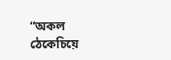“অকল ঠেকেচিয়ে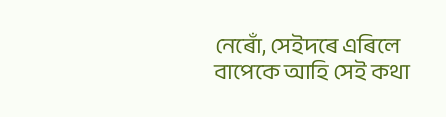নেৰোঁ, সেইদৰে এৰিলে বাপেকে আহি সেই কথা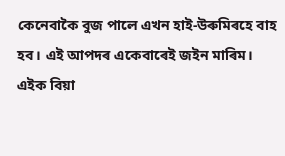কেনেবাকৈ বুজ পালে এখন হাই-উৰুমিৰহে বাহ হব। এই আপদৰ একেবাৰেই জইন মাৰিম। এইক বিয়া